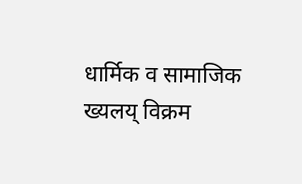धार्मिक व सामाजिक ख्यलय् विक्रम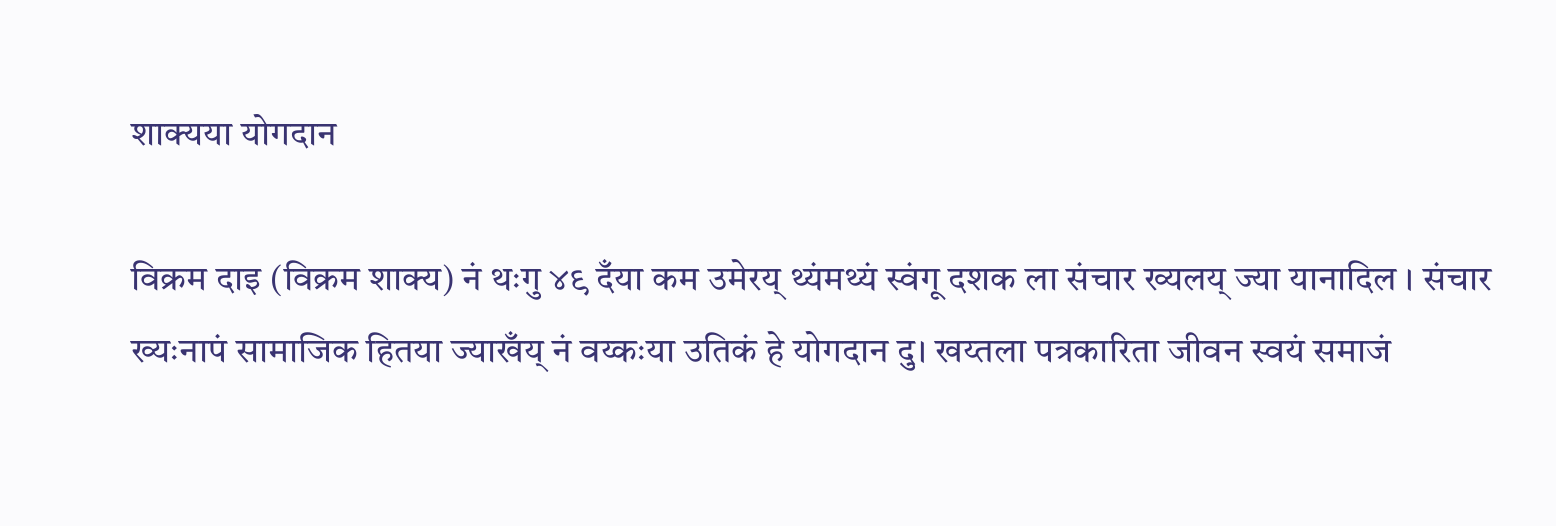शाक्यया योगदान

विक्रम दाइ (विक्रम शाक्य) नं थःगु ४९ दँया कम उमेरय् थ्यंमथ्यं स्वंगू दशक ला संचार ख्यलय् ज्या यानादिल । संचार ख्यःनापं सामाजिक हितया ज्याखँय् नं वय्कःया उतिकं हे योगदान दु। खय्तला पत्रकारिता जीवन स्वयं समाजं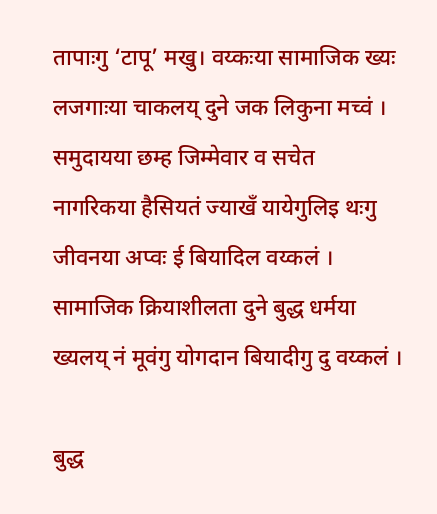तापाःगु ‘टापू’ मखु। वय्कःया सामाजिक ख्यः लजगाःया चाकलय् दुने जक लिकुना मच्वं । समुदायया छम्ह जिम्मेवार व सचेत नागरिकया हैसियतं ज्याखँ यायेगुलिइ थःगु जीवनया अप्वः ई बियादिल वय्कलं । सामाजिक क्रियाशीलता दुने बुद्ध धर्मया ख्यलय् नं मूवंगु योगदान बियादीगु दु वय्कलं ।

बुद्ध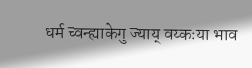धर्म च्वन्ह्याकेगु ज्याय् वय्कःया भाव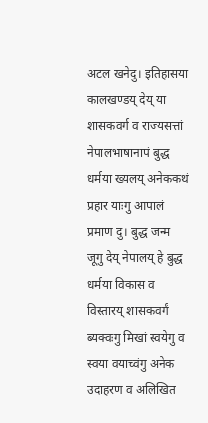अटल खनेदु। इतिहासया कालखण्डय् देय् या शासकवर्ग व राज्यसत्तां नेपालभाषानापं बुद्ध धर्मया ख्यलय् अनेककथं प्रहार याःगु आपालं प्रमाण दु। बुद्ध जन्म जूगु देय् नेपालय् हे बुद्ध धर्मया विकास व विस्तारय् शासकवर्गं ब्यक्वःगु मिखां स्वयेगु व स्वया वयाच्वंगु अनेक उदाहरण व अलिखित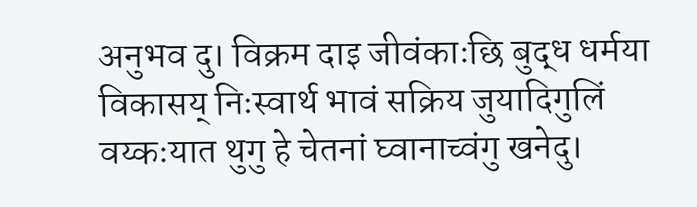अनुभव दु। विक्रम दाइ जीवंकाःछि बुद्ध धर्मया विकासय् निःस्वार्थ भावं सक्रिय जुयादिगुलिं वय्कःयात थुगु हे चेतनां घ्वानाच्वंगु खनेदु।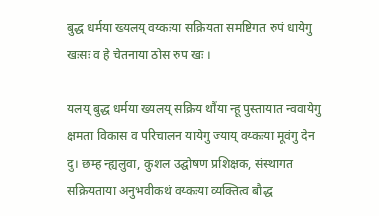बुद्ध धर्मया ख्यलय् वय्कःया सक्रियता समष्टिगत रुपं धायेगु खःसः व हे चेतनाया ठोस रुप खः ।

यलय् बुद्ध धर्मया ख्यलय् सक्रिय थौंया न्हू पुस्तायात न्ववायेगु क्षमता विकास व परिचालन यायेगु ज्याय् वय्कःया मूवंगु देन दु। छम्ह न्ह्यलुवा, कुशल उद्घोषण प्रशिक्षक, संस्थागत सक्रियताया अनुभवीकथं वय्कःया व्यक्तित्व बौद्ध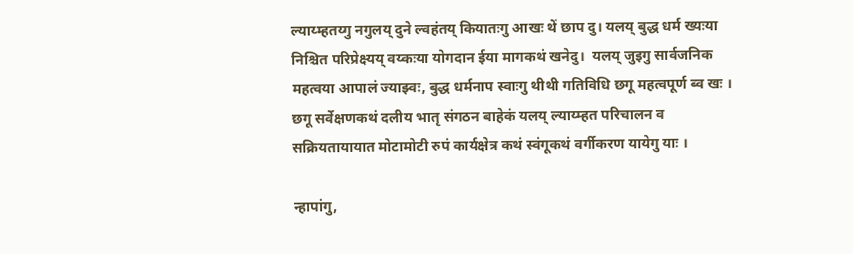ल्याय्म्हतय्गु नगुलय् दुने ल्वहंतय् कियातःगु आखः थें छाप दु। यलय् बुद्ध धर्म ख्यःया निश्चित परिप्रेक्ष्यय् वय्कःया योगदान ईया मागकथं खनेदु।  यलय् जुइगु सार्वजनिक महत्वया आपालं ज्याझ्वः, बुद्ध धर्मनाप स्वाःगु थीथी गतिविधि छगू महत्वपूर्ण ब्व खः । छगू सर्वेक्षणकथं दलीय भातृ संगठन बाहेकं यलय् ल्याय्म्हत परिचालन व सक्रियतायायात मोटामोटी रुपं कार्यक्षेत्र कथं स्वंगूकथं वर्गीकरण यायेगु याः ।

न्हापांगु,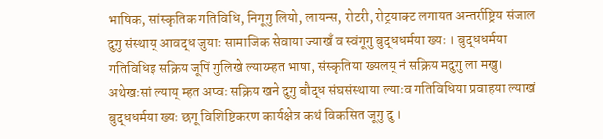भाषिक, सांस्कृतिक गतिविधि, निगूगु लियो, लायन्स, रोटरी, रोट्रयाक्ट लगायत अन्तर्राष्ट्रिय संजाल दुगु संस्थाय् आवद्ध जुयाः सामाजिक सेवाया ज्याखँ व स्वंगूगु बुद्धधर्मया ख्यः । बुद्धधर्मया गतिविधिइ सक्रिय जूपिं गुलिखे ल्याय्म्हत भाषा, संस्कृतिया ख्यलय् नं सक्रिय मदुगु ला मखु। अथेखःसां ल्याय् म्हत अप्वः सक्रिय खने दुगु बौद्ध संघसंस्थाया ल्याःव गतिविधिया प्रवाहया ल्याखं बुद्धधर्मया ख्यः छगू विशिष्टिकरण कार्यक्षेत्र कथं विकसित जूगु दु ।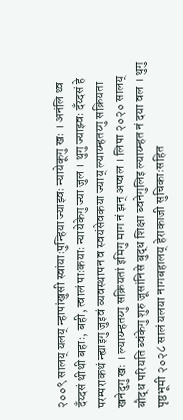२००९ सालय् यलय् न्हापांखुसी स्वांयाःपुन्हिया ज्याझ्वः न्यायेकूगु खः । अनंलि थ्व दँय्दसं थीथी बहाः, बही, त्वालं पाःकयाः न्यायेकेगु ज्या जुल । थुगु ज्याझ्वः दँय्दसं हे परम्पराकथं न्ह्याइगु जुइवं व्यवस्थापन व स्वयंसेवकया ज्याय् ल्याय्म्हतय्गु सक्रियता खनेदुगु खः । ल्याय्म्हतय्गु सक्रियतां इमिगु माग नं झन् अप्वल । लिपा २०२० सालय् बौद्ध परियति ब्वंकेगु शुरु जूसांनिसे बुद्ध शिक्षा ब्वनेगुलिइ ल्याय्म्हत नं दया वल । थुगु पृष्ठभूमी २०२८ सालं यलया नागबहालय् हेराकाजी सुचिकाःसहित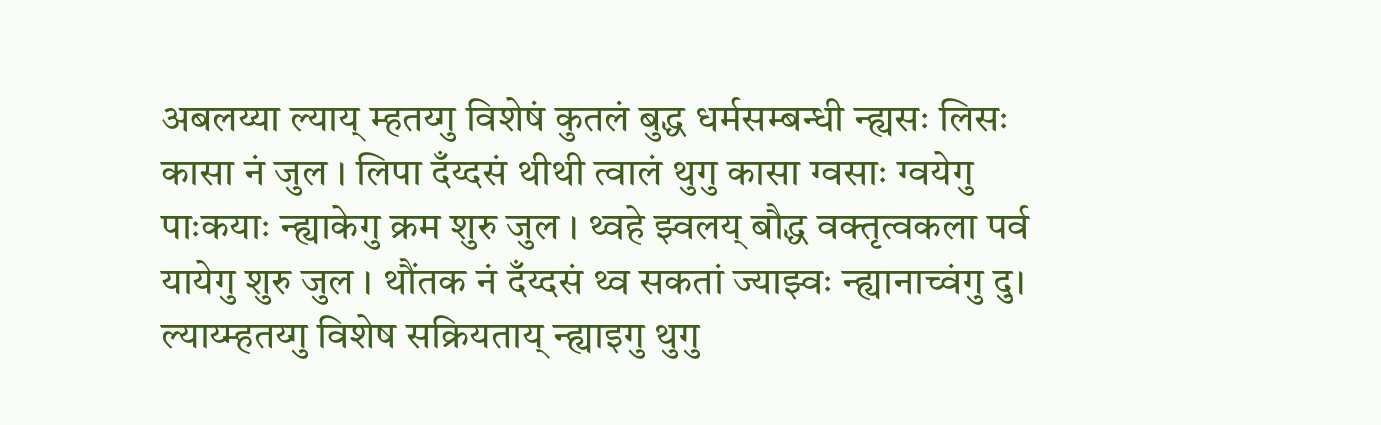अबलय्या ल्याय् म्हतय्गु विशेषं कुतलं बुद्ध धर्मसम्बन्धी न्ह्यसः लिसः कासा नं जुल । लिपा दँय्दसं थीथी त्वालं थुगु कासा ग्वसाः ग्वयेगु पाःकयाः न्ह्याकेगु क्रम शुरु जुल । थ्वहे झ्वलय् बौद्ध वक्तृत्वकला पर्व यायेगु शुरु जुल । थौंतक नं दँय्दसं थ्व सकतां ज्याझ्वः न्ह्यानाच्वंगु दु। ल्याय्म्हतय्गु विशेष सक्रियताय् न्ह्याइगु थुगु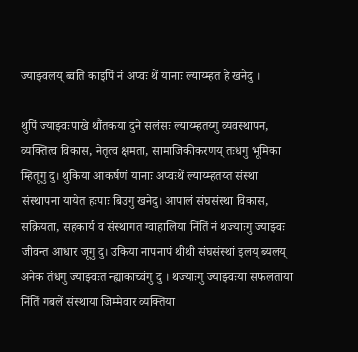ज्याझ्वलय् ब्वति काइपिं नं अप्वः थें यानाः ल्याय्म्हत हे खनेदु ।

थुपिं ज्याझ्वःपाखे थौंतकया दुने सलंसः ल्याय्म्हतय्गु व्यवस्थापन, व्यक्तित्व विकास, नेतृत्व क्षमता, सामाजिकीकरणय् तःधगु भूमिका म्हितूगु दु। थुकिया आकर्षणं यानाः अप्वःथें ल्याय्म्हतय्त संस्था संस्थापना यायेत हःपाः बिउगु खनेदु। आपालं संघसंस्था विकास, सक्रियता, सहकार्य व संस्थागत ग्वाहालिया निंतिं नं थज्याःगु ज्याझ्वः जीवन्त आधार जूगु दु। उकिया नापनापं थीथी संघसंस्थां इलय् ब्यलय् अनेक तंधगु ज्याझ्वःत न्ह्याकाच्वंगु दु । थज्याःगु ज्याझ्वःया सफलताया निंतिं गबलें संस्थाया जिम्मेवार व्यक्तिया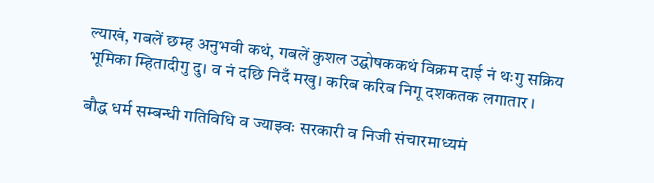ल्याखं, गबलें छम्ह अनुभवी कथं, गबलें कुशल उद्घोषककथं विक्रम दाई नं थःगु सक्रिय भूमिका म्हितादीगु दु। व नं दछि निदँ मखु। करिब करिब निगू दशकतक लगातार ।

बौद्ध धर्म सम्बन्धी गतिविधि व ज्याझ्वः सरकारी व निजी संचारमाध्यमं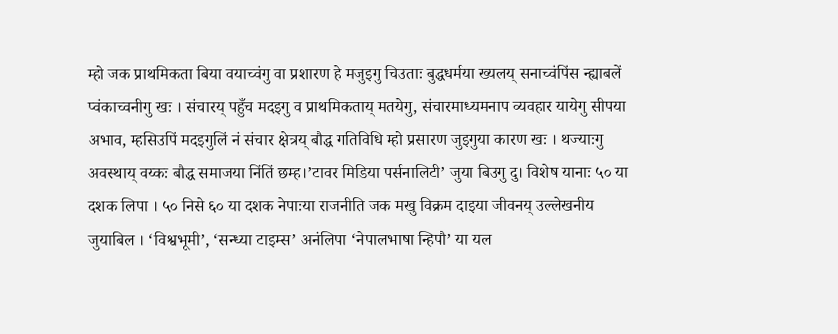म्हो जक प्राथमिकता बिया वयाच्वंगु वा प्रशारण हे मजुइगु चिउताः बुद्धधर्मया ख्यलय् सनाच्वंपिंस न्ह्याबलें प्वंकाच्वनीगु खः । संचारय् पहुँच मदइगु व प्राथमिकताय् मतयेगु, संचारमाध्यमनाप व्यवहार यायेगु सीपया अभाव, म्हसिउपिं मदइगुलिं नं संचार क्षेत्रय् बौद्ध गतिविधि म्हो प्रसारण जुइगुया कारण खः । थज्याःगु अवस्थाय् वय्कः बौद्ध समाजया निंतिं छम्ह।’टावर मिडिया पर्सनालिटी’ जुया बिउगु दु। विशेष यानाः ५० या दशक लिपा । ५० निसे ६० या दशक नेपाःया राजनीति जक मखु विक्रम दाइया जीवनय् उल्लेखनीय जुयाबिल । ‘विश्वभूमी’, ‘सन्ध्या टाइम्स’ अनंलिपा ‘नेपालभाषा न्हिपौ’ या यल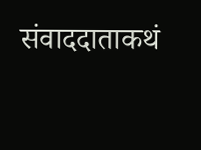संवाददाताकथं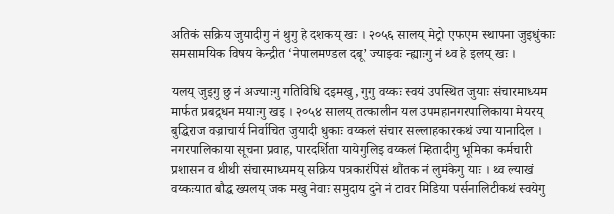अतिकं सक्रिय जुयादीगु नं थुगु हे दशकय् खः । २०५६ सालय् मेट्रो एफएम स्थापना जुइधुंकाः समसामयिक विषय केन्द्रीत ‘नेपालमण्डल दबू’ ज्याझ्वः न्ह्याःगु नं थ्व हे इलय् खः ।

यलय् जुइगु छु नं अज्याःगु गतिविधि दइमखु, गुगु वय्कः स्वयं उपस्थित जुयाः संचारमाध्यम मार्फत प्रबद्र्धन मयाःगु खइ । २०५४ सालय् तत्कालीन यल उपमहानगरपालिकाया मेयरय् बुद्धिराज वज्राचार्य निर्वाचित जुयादी धुकाः वय्कलं संचार सल्लाहकारकथं ज्या यानादिल । नगरपालिकाया सूचना प्रवाह, पारदर्शिता यायेगुलिइ वय्कलं म्हितादीगु भूमिका कर्मचारी प्रशासन व थीथी संचारमाध्यमय् सक्रिय पत्रकारंपिंसं थौंतक नं लुमंकेगु याः । थ्व ल्याखं वय्कःयात बौद्ध ख्यलय् जक मखु नेवाः समुदाय दुने नं टावर मिडिया पर्सनालिटीकथं स्वयेगु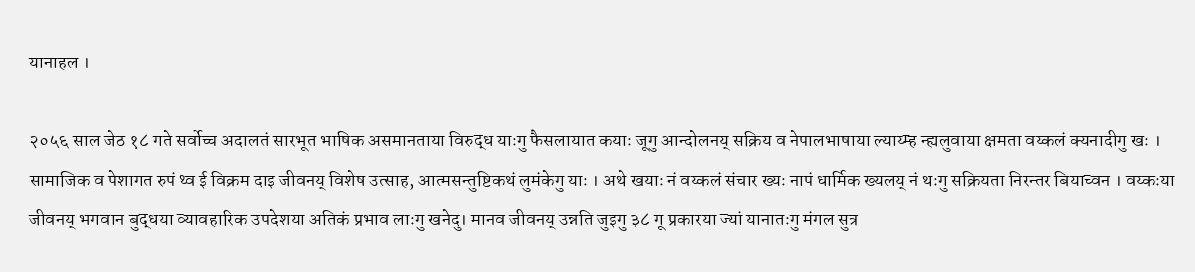यानाहल ।

२०५६ साल जेठ १८ गते सर्वोच्च अदालतं सारभूत भाषिक असमानताया विरुद्ध याःगु फैसलायात कयाः जूगु आन्दोलनय् सक्रिय व नेपालभाषाया ल्याय्म्ह न्ह्यलुवाया क्षमता वय्कलं क्यनादीगु खः । सामाजिक व पेशागत रुपं थ्व ई विक्रम दाइ जीवनय् विशेष उत्साह, आत्मसन्तुष्टिकथं लुमंकेगु याः । अथे खयाः नं वय्कलं संचार ख्यः नापं धार्मिक ख्यलय् नं थःगु सक्रियता निरन्तर बियाच्वन । वय्कःया जीवनय् भगवान बुद्धया व्यावहारिक उपदेशया अतिकं प्रभाव लाःगु खनेदु। मानव जीवनय् उन्नति जुइगु ३८ गू प्रकारया ज्यां यानातःगु मंगल सुत्र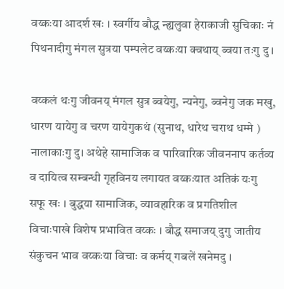वय्कःया आदर्श खः । स्वर्गीय बौद्ध न्ह्यलुवा हेराकाजी सुचिकाः नं पिथनादीगु मंगल सुत्रया पम्पलेट वय्कःया क्वथाय् ब्वया तःगु दु ।

वय्कलं थःगु जीवनय् मंगल सुत्र ब्वयेगु, न्यनेगु, ब्वनेगु जक मखु, धारण यायेगु व चरण यायेगुकथं (सुनाथ, धारेथ चराथ धम्मे ) नालाकाःगु दु। अथेहे सामाजिक व पारिवारिक जीवननाप कर्तव्य व दायित्व सम्बन्धी गृहविनय लगायत वय्कःयात अतिकं यःगु सफू खः । बुद्धया सामाजिक, व्यावहारिक व प्रगतिशील विचाःपाखे विशेष प्रभावित वय्कः । बौद्ध समाजय् दुगु जातीय संकुचन भाव वय्कःया विचाः व कर्मय् गबलें खनेमदु ।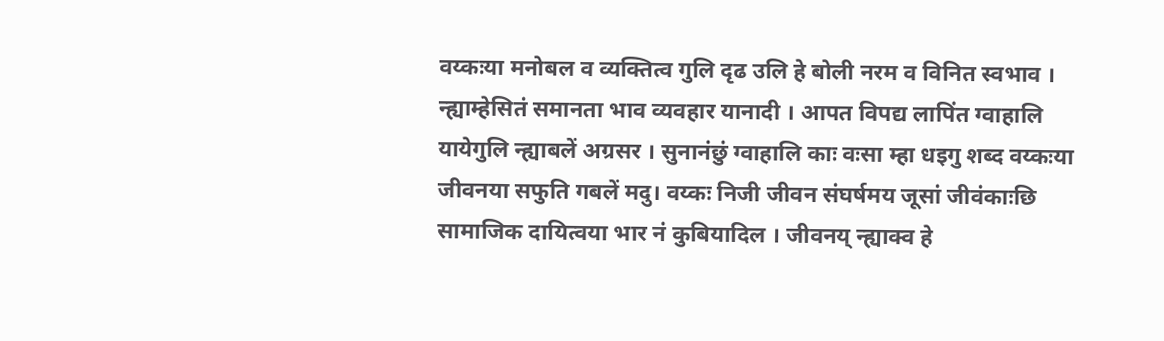वय्कःया मनोबल व व्यक्तित्व गुलि दृढ उलि हे बोली नरम व विनित स्वभाव । न्ह्याम्हेसितं समानता भाव व्यवहार यानादी । आपत विपद्य लापिंत ग्वाहालि यायेगुलि न्ह्याबलें अग्रसर । सुनानंछुं ग्वाहालि काः वःसा म्हा धइगु शब्द वय्कःया जीवनया सफुति गबलें मदु। वय्कः निजी जीवन संघर्षमय जूसां जीवंकाःछि सामाजिक दायित्वया भार नं कुबियादिल । जीवनय् न्ह्याक्व हे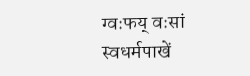ग्वःफय् वःसां स्वधर्मपाखें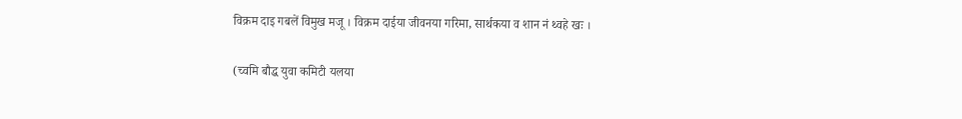विक्रम दाइ गबलें विमुख मजू । विक्रम दाईया जीवनया गरिमा, सार्थकया व शान नं थ्वहे खः ।

(च्वमि बौद्ध युवा कमिटी यलया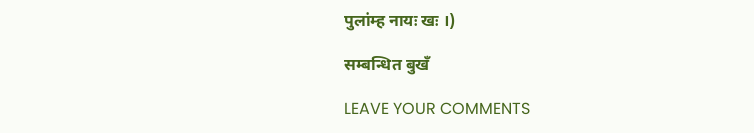पुलांम्ह नायः खः ।)

सम्बन्धित बुखँ

LEAVE YOUR COMMENTS